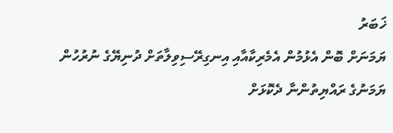ޚަބަރު
ޔަމަނަށް ބޮން އެޅުމުން އެމެރިކާއާއި އިނގިރޭސިވިލާތަށް ދުނިޔޭގެ ނުރުހުން
ޔަމަނުގެ ރައްޔިތުންނާ ދެކޮޅަށް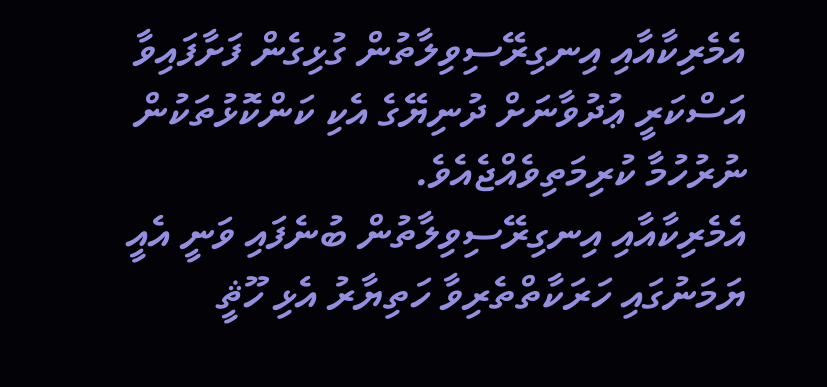އެމެރިކާއާއި އިނގިރޭސިވިލާތުން ގުޅިގެން ފަށާފައިވާ އަސްކަރީ ޢުދުވާނަށް ދުނިޔޭގެ އެކި ކަންކޮޅުތަކުން ނުރުހުމާ ކުރިމަތިވެއްޖެއެވެ.
އެމެރިކާއާއި އިނގިރޭސިވިލާތުން ބުނެފައި ވަނީ އެއީ ޔަމަނުގައި ހަރަކާތްތެރިވާ ހަތިޔާރު އެޅި ހޫޘީ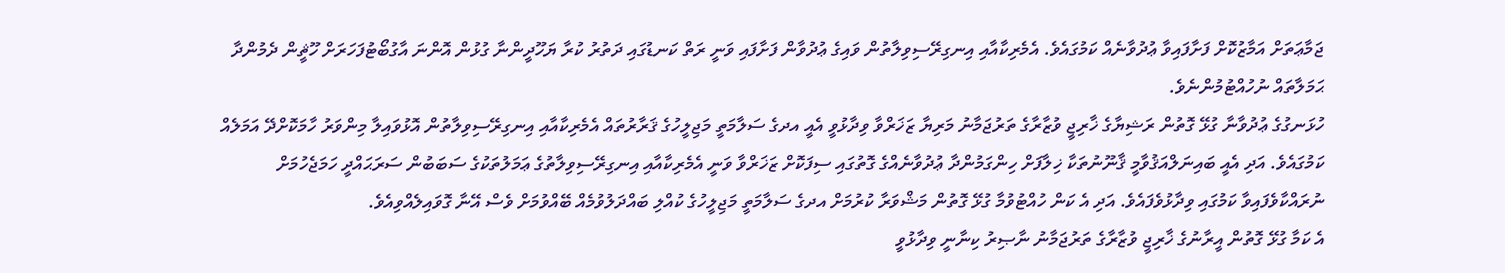ޖަމާޢަތަށް އަމާޒުކޮށް ފަށާފައިވާ ޢުދުވާނެއް ކަމުގައެވެ. އެމެރިކާއާއި އިނގިރޭސިވިލާތުން ވައިގެ ޢުދުވާން ފަށާފައި ވަނީ ރަތް ކަނޑުގައި ދަތުރު ކުރާ ޔަހޫދީންނާ ގުޅުން އޮންނަ އާގުބޯޓުފަހަރަށް ހޫޘީން ދެމުންދާ ޙަމަލާތައް ނުހުއްޓުމުންނެވެ.
ހުޅަނގުގެ ޢުދުވާނާ ގުޅޭ ގޮތުން ރަޝިޔާގެ ޚާރިޖީ ވުޒާރާގެ ތަރުޖަމާނު މަރިޔާ ޒަޚަރްވާ ވިދާޅުވީ އެއީ އދގެ ސަލާމަތީ މަޖިލީހުގެ ޤަރާރުތައް އެމެރިކާއާއި އިނގިރޭސިވިލާތުން އޮޅުވައިލާ މިންވަރު ހާމަކޮށްދޭ އަމަލެއް ކަމުގައެވެ. އަދި އެއީ ބައިނަލްއަޤުވާމީ ޤާނޫނުތަކާ ޚިލާފަށް ހިންގަމުންދާ ޢުދުވާނެއްގެ ގޮތުގައި ސިފަކޮށް ޒަޚަރްވާ ވަނީ އެމެރިކާއާއި އިނގިރޭސިވިލާތުގެ ޢަމަލުތަކުގެ ސަބަބުން ސަރަޙައްދީ ހަމަޖެހުމަށް ނުރައްކާވެފައިވާ ކަމުގައި ވިދާޅުވެފައެވެ. އަދި އެ ކަން ހުއްޓުވުމާ ގުޅޭ ގޮތުން މަޝްވަރާ ކުރުމަށް އދގެ ސަލާމަތީ މަޖިލީހުގެ ކުއްލި ބައްދަލުވުމެއް ބޭއްވުމަށް ވެސް އޭނާ ގޮވައިލެއްވިއެވެ.
އެ ކަމާ ގުޅޭ ގޮތުން އީރާނުގެ ޚާރިޖީ ވުޒާރާގެ ތަރުޖަމާނު ނާޞިރު ކިނާނީ ވިދާޅުވީ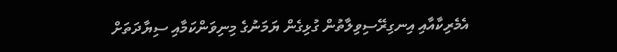އެމެރިކާއާއި އިނގިރޭސިވިލާތުން ގުޅިގެން ޔަމަނުގެ މިނިވަންކަމާއި ސިޔާދަތަށް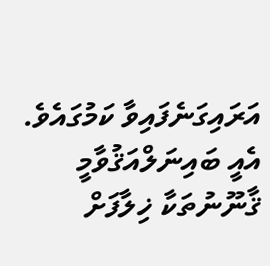އަރައިގަނެފައިވާ ކަމުގައެވެ. އެއީ ބައިނަލްއަޤުވާމީ ޤާނޫނުތަކާ ޚިލާފަށް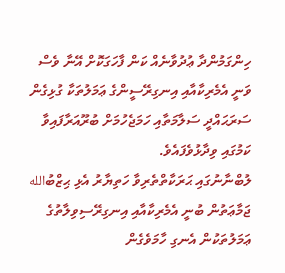ހިންގަމުންދާ ޢުދުވާނެއް ކަން ފާހަގަކޮށް އޭނާ ވެސް ވަނީ އެމެރިކާއާއި އިނގިރޭސީންގެ ޢަމަލުތަކާ ގުޅިގެން ސަރަޙައްދީ ސަލާމަތާއި ހަމަޖެހުމަށް ބުރޫއަރާފައިވާ ކަމުގައި ވިދާޅުވެފައެވެ.
ލުބްނާނުގައި ޙަރަކާތްތެރިވާ ހަތިޔާރު އެޅި ޙިޒްބުالله ޖަމާޢަތުން ބުނީ އެމެރިކާއާއި އިނގިރޭސިވިލާތުގެ ޢަމަލުތަކުން އެނގި ހާމަވެގެން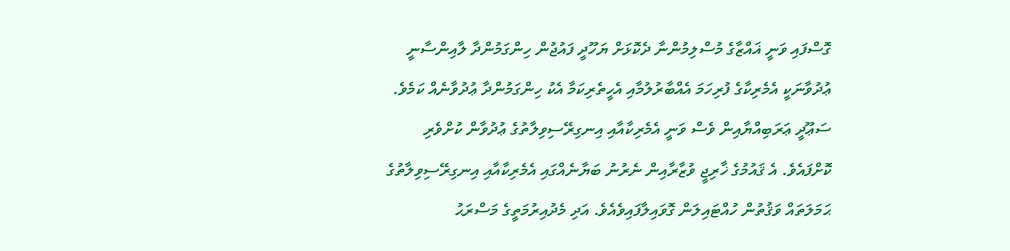ގޮސްފައި ވަނީ ޣައްޒާގެ މުސްލިމުންނާ ދެކޮޅަށް ޔަހޫދީ ފައުޖުން ހިންގަމުންދާ ލާއިންސާނީ ޢުދުވާނަކީ އެމެރިކާގެ ފުރިހަމަ އެއްބާރުލުމާއި އެހީތެރިކަމާ އެކު ހިންގަމުންދާ ޢުދުވާނެއް ކަމެވެ.
ސަޢޫދީ ޢަރަބިއްޔާއިން ވެސް ވަނީ އެމެރިކާއާއި އިނގިރޭސިވިލާތުގެ ޢުދުވާން ކުށްވެރި ކޮށްފައެވެ. އެ ޤައުމުގެ ޚާރިޖީ ވުޒާރާއިން ނެރުނު ބަޔާނެއްގައި އެމެރިކާއާއި އިނގިރޭސިވިލާތުގެ ޙަމަލަތައް ވަޤުތުން ހުއްޓައިލަން ގޮވައިލާފައިވެއެވެ. އަދި މެދުއިރުމަތީގެ މަސްރަޙު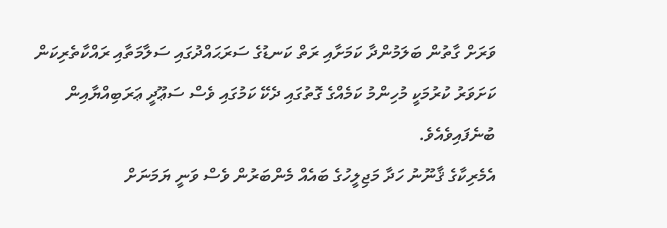ވަރަށް ގާތުން ބަލަމުންދާ ކަމަށާއި ރަތް ކަނޑުގެ ސަރަޙައްދުގައި ސަލާމަތާއި ރައްކާތެރިކަން ކަށަވަރު ކުރުމަކީ މުހިންމު ކަމެއްގެ ގޮތުގައި ދެކޭ ކަމުގައި ވެސް ސަޢޫދީ ޢަރަބިއްޔާއިން ބުނެފައިވެއެވެ.
އެމެރިކާގެ ޤާނޫނު ހަދާ މަޖިލީހުގެ ބައެއް މެންބަރުން ވެސް ވަނީ ޔަމަނަށް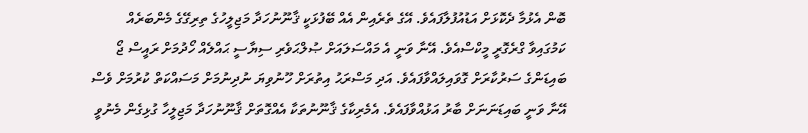ބޮން އެޅުމާ ދެކޮޅަށް އަޑުއުފުލާފައެވެ. އޭގެ ތެރެއިން އެއް ބޭފުޅަކީ ޤާނޫނުހަދާ މަޖިލީހުގެ ތިރިގޭގެ މެންބަރެއް ކަމުގައިވާ ގްރެގޮރީ މީކްސްއެވެ. އޭނާ ވަނީ އެ މައްސަލައަށް ޞުލްޙަވެރި ސިޔާސީ ޙައްލެއް ހޯދުމަށް ރައީސް ޖޯ ބައިޑަންގެ ސަރުކާރަށް ގޮވައިލައްވާފައެވެ. އަދި މަސްރަޙު އިތުރަށް ހޫނުވިޔަ ނުދިނުމަށް މަސައްކަތް ކުރުމަށް ވެސް އޭނާ ވަނީ ބައިޑަނަނަށް ބާރު އަޅުއްވާފައެވެ. އެމެރިކާގެ ޤާނޫނުތަކާ އެއްގޮތަށް ޤާނޫނުހަދާ މަޖިލީހާ ގުޅިގެން މެނުވީ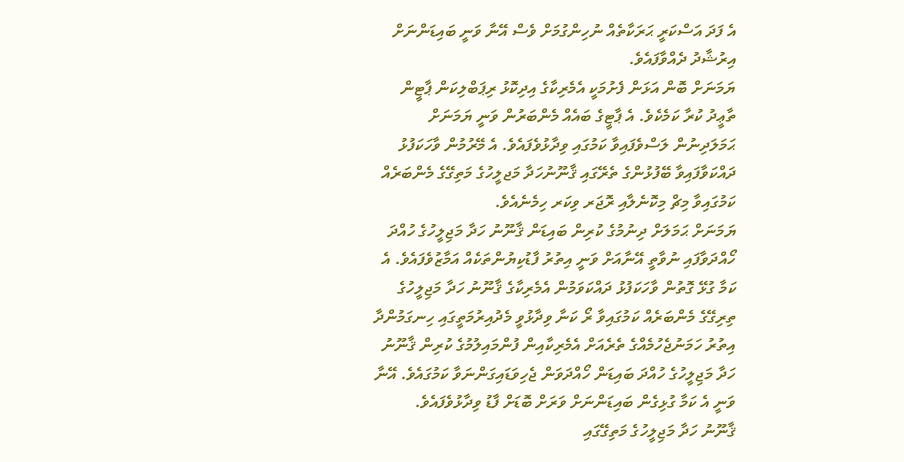އެ ފަދަ އަސްކަރީ ޙަރަކާތެއް ނުހިންގުމަށް ވެސް އޭނާ ވަނީ ބައިޑަންނަށް އިރުޝާދު ދެއްވާފައެވެ.
ޔަމަނަށް ބޮން އަޅަން ފެށުމަކީ އެމެރިކާގެ އިދިކޮޅު ރިޕަބްލިކަން ޕާޓީން ތާޢީދު ކުރާ ކަމެކެވެ. އެ ޕާޓީގެ ބައެއް މެންބަރުން ވަނީ ޔަމަނަށް ޙަމަލަދިނުން ލަސްވެފައިވާ ކަމުގައި ވިދާޅުވެފައެވެ. އެ މޭރުމުން ވާހަކަފުޅު ދައްކަވާފައިވާ ބޭފުޅުންގެ ތެރޭގައި ޤާނޫނުހަދާ މަޖލީހުގެ މަތިގޭގެ މެންބަރެއް ކަމުގައިވާ މިޗް މިކޮނެލާއި ރޮޖަރ ވިކަރ ހިމެނެއެވެ.
ޔަމަނަށް ޙަމަލަށް ދިނުމުގެ ކުރިން ބައިޑަން ޤާނޫނު ހަދާ މަޖިލީހުގެ ހުއްދަ ހޯއްދަވާފައި ނުވާތީ އޭނާއަށް ވަނީ އިތުރު ފާޑުކިޔުންތަކެއް އަމާޒުވެފައެވެ. އެ ކަމާ ގުޅޭ ގޮތުން ވާހަކަފުޅު ދައްކަވަމުން އެމެރިކާގެ ޤާނޫނު ހަދާ މަޖިލީހުގެ ތިރިގޭގެ މެންބަރެއް ކަމުގައިވާ ރޯ ކަނާ ވިދާޅުވީ މެދުއިރުމަތީގައި ހިނގަމުންދާ އިތުރު ހަމަނުޖެހުމެއްގެ ތެރެއަށް އެމެރިކާއިން ފުންމައިލުމުގެ ކުރިން ޤާނޫނު ހަދާ މަޖިލީހުގެ ހުއްދަ ބައިޑަން ހޯއްދަވަން ޖެހިވަޑައިގަންނަވާ ކަމުގައެވެ. އޭނާ ވަނީ އެ ކަމާ ގުޅިގެން ބައިޑަންނަށް ވަރަށް ބޮޑަށް ފާޑު ވިދާޅުވެފައެވެ.
ޤާނޫނު ހަދާ މަޖިލީހުގެ މަތިގޭގައި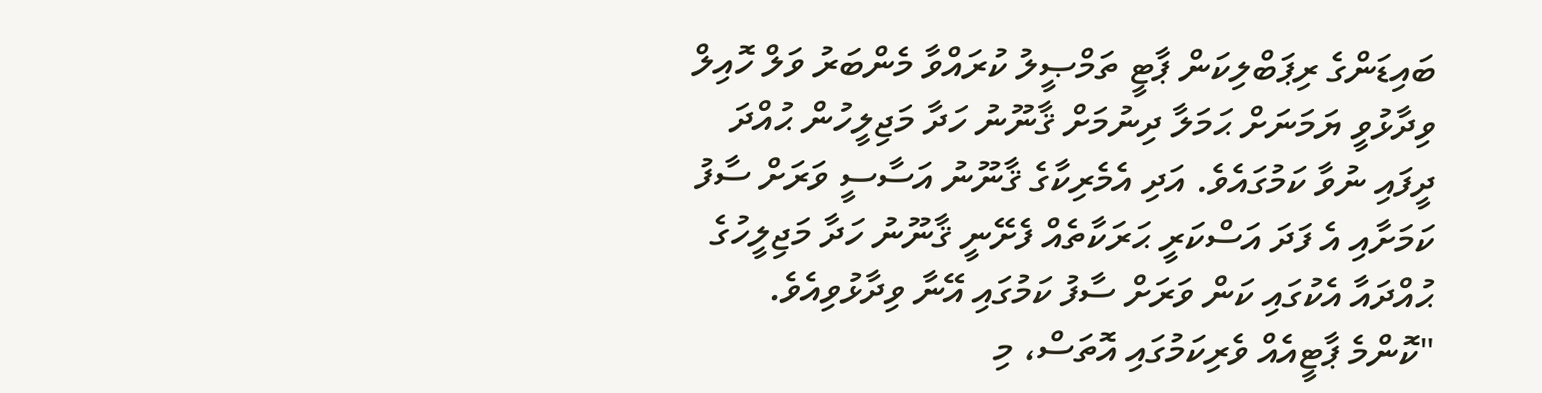ބައިޑަންގެ ރިޕަބްލިކަން ޕާޓީ ތަމްޞީލު ކުރައްވާ މެންބަރު ވަލް ހޮއިލް ވިދާޅުވީ ޔަމަނަށް ޙަމަލާ ދިނުމަށް ޤާނޫނު ހަދާ މަޖިލީހުން ޙުއްދަ ދީފައި ނުވާ ކަމުގައެވެ. އަދި އެމެރިކާގެ ޤާނޫނު އަސާސީ ވަރަށް ސާފު ކަމަށާއި އެ ފަދަ އަސްކަރީ ޙަރަކާތެއް ފެށޭނީ ޤާނޫނު ހަދާ މަޖިލީހުގެ ޙުއްދައާ އެކުގައި ކަން ވަރަށް ސާފު ކަމުގައި އޭނާ ވިދާޅުވިއެވެ.
"ކޮންމެ ޕާޓީއެއް ވެރިކަމުގައި އޮތަސް، މި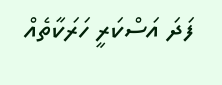ފަދަ އަސްކަރީ ހަރަކާތެއް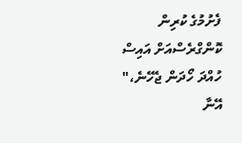ފެށުމުގެ ކުރިން ކޮންގްރެސްއަށް އައިސް ހުއްދަ ހޯދަން ޖެހޭނެ،" އޭނާ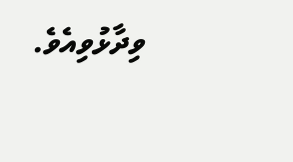ވިދާޅުވިއެވެ.